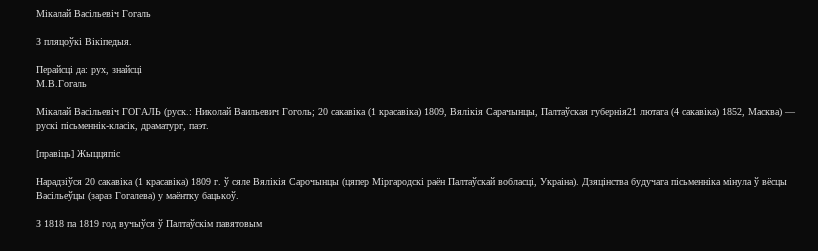Мікалай Васільевіч Гогаль

З пляцоўкі Вікіпедыя.

Перайсці да: рух, знайсці
М.В.Гогаль

Мікалай Васільевіч ГОГАЛЬ (руск.: Николай Ваильевич Гоголь; 20 сакавіка (1 красавіка) 1809, Вялікія Сарачынцы, Палтаўская губернія21 лютага (4 сакавіка) 1852, Масква) — рускі пісьменнік-класік, драматург, паэт.

[правіць] Жыццяпіс

Нарадзіўся 20 сакавіка (1 красавіка) 1809 г. ў сяле Вялікія Сарочынцы (цяпер Міргародскі раён Палтаўскай вобласці, Украіна). Дзяцінства будучага пісьменніка мінула ў вёсцы Васільеўцы (зараз Гогалева) у маёнтку бацькоў.

З 1818 па 1819 год вучыўся ў Палтаўскім павятовым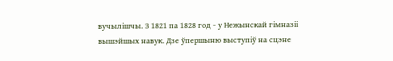вучылішчы. З 1821 па 1828 год - у Нежынскай гімназіі вышэйшых навук. Дзе ўпершыню выступіў на сцэне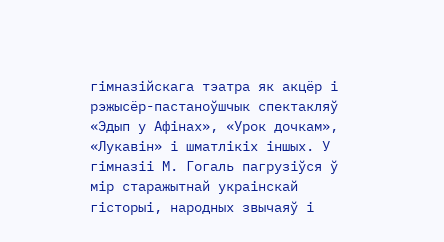гімназійскага тэатра як акцёр і рэжысёр-пастаноўшчык спектакляў «Эдып у Афінах», «Урок дочкам», «Лукавін» і шматлікіх іншых. У гімназіі М. Гогаль пагрузіўся ў мір старажытнай украінскай гісторыі, народных звычаяў і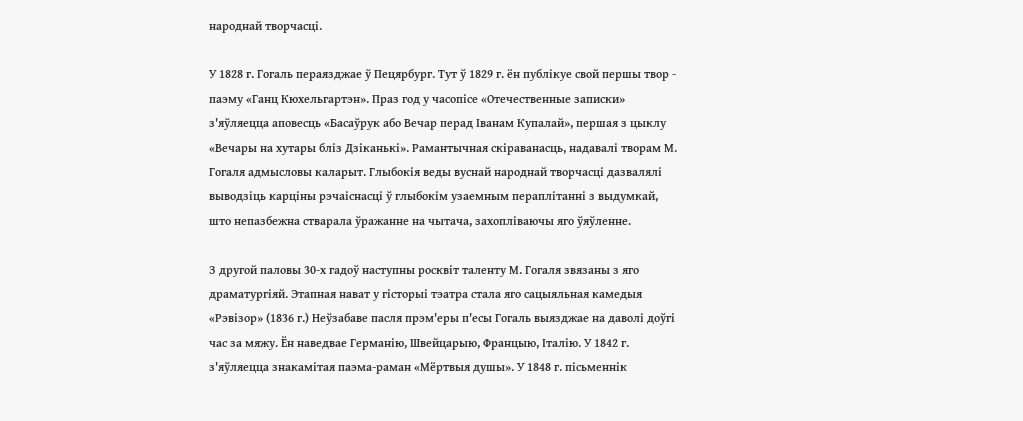народнай творчасці.

У 1828 г. Гогаль пераязджае ў Пецярбург. Тут ў 1829 г. ён публікуе свой першы твор - паэму «Ганц Кюхельгартэн». Праз год у часопісе «Отечественные записки» з'яўляецца аповесць «Басаўрук або Вечар перад Іванам Купалай», першая з цыклу «Вечары на хутары бліз Дзіканькі». Рамантычная скіраванасць, надавалі творам М. Гогаля адмысловы каларыт. Глыбокія веды вуснай народнай творчасці дазвалялі выводзіць карціны рэчаіснасці ў глыбокім узаемным пераплітанні з выдумкай, што непазбежна стварала ўражанне на чытача, захопліваючы яго ўяўленне.

З другой паловы 30-х гадоў наступны росквіт таленту М. Гогаля звязаны з яго драматургіяй. Этапная нават у гісторыі тэатра стала яго сацыяльная камедыя «Рэвізор» (1836 г.) Неўзабаве пасля прэм'еры п'есы Гогаль выязджае на даволі доўгі час за мяжу. Ён наведвае Германію, Швейцарыю, Францыю, Італію. У 1842 г. з'яўляецца знакамітая паэма-раман «Мёртвыя душы». У 1848 г. пісьменнік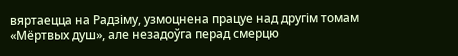вяртаецца на Радзіму, узмоцнена працуе над другім томам «Мёртвых душ», але незадоўга перад смерцю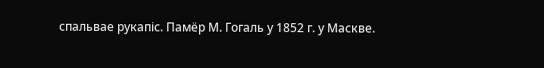спальвае рукапіс. Памёр М. Гогаль у 1852 г. у Маскве.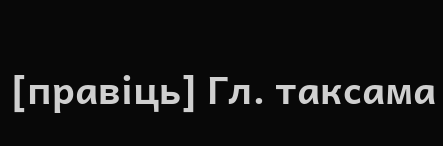[правіць] Гл. таксама